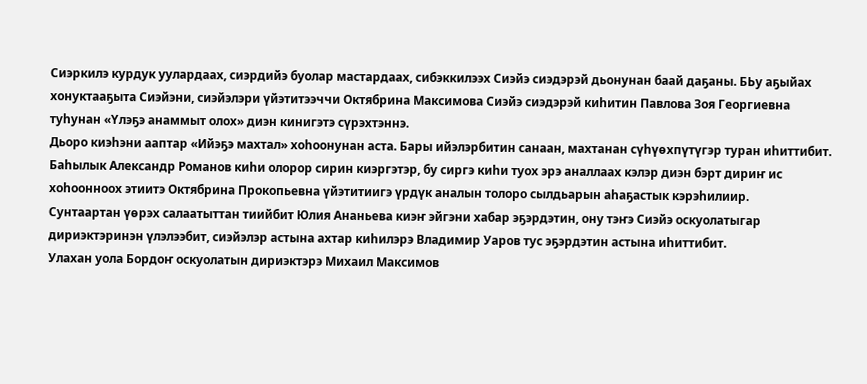Сиэркилэ курдук уулардаах, сиэрдийэ буолар мастардаах, сибэккилээх Сиэйэ сиэдэрэй дьонунан баай даҕаны. БЬу аҕыйах хонуктааҕыта Сиэйэни, сиэйэлэри үйэтитээччи Октябрина Максимова Сиэйэ сиэдэрэй киһитин Павлова Зоя Георгиевна туһунан «Үлэҕэ анаммыт олох» диэн кинигэтэ сүрэхтэннэ.
Дьоро киэһэни ааптар «Ийэҕэ махтал» хоһоонунан аста. Бары ийэлэрбитин санаан, махтанан сүһүөхпүтүгэр туран иһиттибит. Баһылык Александр Романов киһи олорор сирин киэргэтэр, бу сиргэ киһи туох эрэ аналлаах кэлэр диэн бэрт дириҥ ис хоһоонноох этиитэ Октябрина Прокопьевна үйэтитиигэ үрдүк аналын толоро сылдьарын аһаҕастык кэрэһилиир.
Сунтаартан үөрэх салаатыттан тиийбит Юлия Ананьева киэҥ эйгэни хабар эҕэрдэтин, ону тэҥэ Сиэйэ оскуолатыгар дириэктэринэн үлэлээбит, сиэйэлэр астына ахтар киһилэрэ Владимир Уаров тус эҕэрдэтин астына иһиттибит.
Улахан уола Бордоҥ оскуолатын дириэктэрэ Михаил Максимов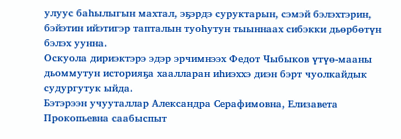улуус баһылыгын махтал, эҕэрдэ суруктарын, сэмэй бэлэхтэрин, бэйэтин ийэтигэр тапталын туоһутун тыыннаах сибэкки дьөрбөтүн бэлэх уунна.
Оскуола дириэктэрэ эдэр эрчимнээх Федот Чыбыков үтүө-мааны дьоммутун историяҕа хаалларан иһиэххэ диэн бэрт чуолкайдык судургутук ыйда.
Бэтэрээн учууталлар Александра Серафимовна, Елизавета Прокопьевна саабыспыт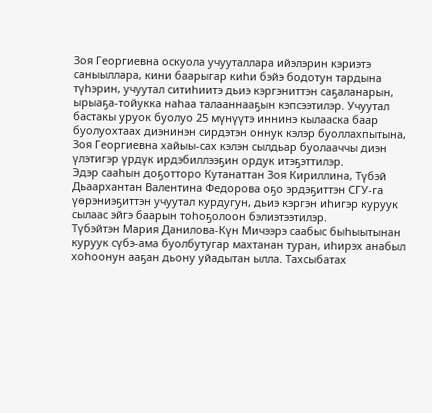Зоя Георгиевна оскуола учууталлара ийэлэрин кэриэтэ саныыллара, кини баарыгар киһи бэйэ бодотун тардына түһэрин, учуутал ситиһиитэ дьиэ кэргэниттэн саҕаланарын, ырыаҕа-тойукка наһаа талааннааҕын кэпсээтилэр. Учуутал бастакы уруок буолуо 25 мүнүүтэ иннинэ кылааска баар буолуохтаах диэнинэн сирдэтэн оннук кэлэр буоллахпытына, Зоя Георгиевна хайыы-сах кэлэн сылдьар буолааччы диэн үлэтигэр үрдүк ирдэбиллээҕин ордук итэҕэттилэр.
Эдэр сааһын доҕотторо Кутанаттан Зоя Кириллина, Түбэй Дьаархантан Валентина Федорова оҕо эрдэҕиттэн СГУ-га үөрэниэҕиттэн учуутал курдугун, дьиэ кэргэн иһигэр куруук сылаас эйгэ баарын тоһоҕолоон бэлиэтээтилэр.
Түбэйтэн Мария Данилова-Күн Мичээрэ саабыс быһыытынан куруук сүбэ-ама буолбутугар махтанан туран, иһирэх анабыл хоһоонун ааҕан дьону уйадытан ылла. Тахсыбатах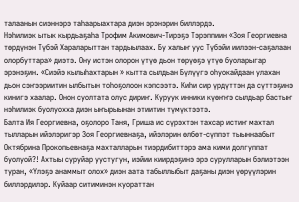талаанын сиэннэрэ таһаарыахтара диэн эрэнэрин биллэрдэ.
Нэһилиэк ытык кырдьаҕаһа Трофим Акимович-Тирэҕэ Тэрэппиин «Зоя Георгиевна төрдүнэн Түбэй Хараларыттан тардыылаах. Бу халыҥ уус Түбэйи иилээн-саҕалаан олорбуттара» диэтэ. Ону истэн олорон үтүө дьон төрүөҕэ үтүө буоларыгар эрэнэҕин. «Сиэйэ кылыһахтарын » кытта сылдьан Бүлүүгэ оһуокайдаан улахан дьон сэҥээриитин ылбытын тоһоҕолоон кэпсээтэ. Киһи сир үрдүттэн да сүттэҕинэ кинигэ хаалар. Онон суолтата олус дириҥ. Куруук инники күөҥҥэ сылдьар бастыҥ нэһилиэк буолуохха диэн ыҥырыынан этиитин түмүктээтэ.
Балта Ия Георгиевна, оҕолоро Таня, Гриша ис сүрэхтэн тахсар истиҥ махтал тылларын ийэлэригэр Зоя Георгиевнаҕа, ийэлэрин өлбөт-сүппэт тыыннаабыт Октябрина Прокопьевнаҕа махталларын тиэрдибиттэрэ ама кими долгуппат буолуой?! Ахтыы суруйар уустугун, иэйии киирдэҕинэ эрэ сурулларын бэлиэтээн туран, «Үлэҕэ анаммыт олох» диэн аата табыллыбыт даҕаны диэн үөрүүлэрин биллэрдилэр. Куйаар ситиминэн куораттан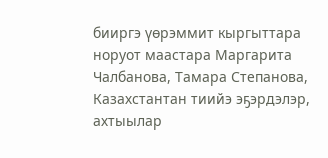бииргэ үөрэммит кыргыттара норуот маастара Маргарита Чалбанова, Тамара Степанова, Казахстантан тиийэ эҕэрдэлэр, ахтыылар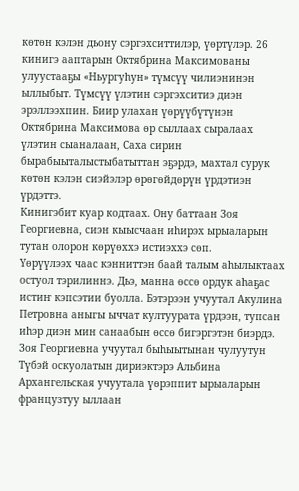көтөн кэлэн дьону сэргэхситтилэр, үөртүлэр. 26 кинигэ ааптарын Октябрина Максимованы улуустааҕы «Ньургуһун» түмсүү чилиэнинэн ыллыбыт. Түмсүү үлэтин сэргэхситиэ диэн эрэллээхпин. Биир улахан үөрүүбүтүнэн Октябрина Максимова өр сыллаах сыралаах үлэтин сыаналаан, Саха сирин бырабыыталыстыбатыттан эҕэрдэ, махтал сурук көтөн кэлэн сиэйэлэр өрөгөйдөрүн үрдэтиэн үрдэттэ.
Кинигэбит куар кодтаах. Ону баттаан Зоя Георгиевна, сиэн кыысчаан иһирэх ырыаларын тутан олорон көрүөххэ истиэххэ сөп.
Үөрүүлээх чаас кэнниттэн баай талым аһылыктаах остуол тэрилиннэ. Дьэ, манна өссө ордук аһаҕас истиҥ кэпсэтии буолла. Бэтэрээн учуутал Акулина Петровна аныгы ыччат култуурата үрдээн, тупсан иһэр диэн мин санаабын өссө бигэргэтэн биэрдэ. Зоя Георгиевна учуутал быһыытынан чулуутун Түбэй оскуолатын дириэктэрэ Альбина Архангельская учуутала үөрэппит ырыаларын французтуу ыллаан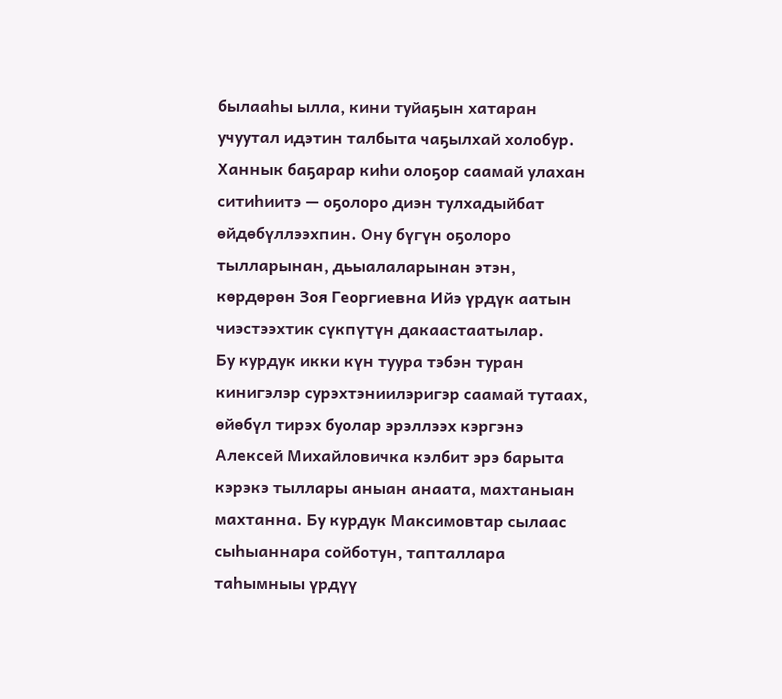былааһы ылла, кини туйаҕын хатаран учуутал идэтин талбыта чаҕылхай холобур. Ханнык баҕарар киһи олоҕор саамай улахан ситиһиитэ — оҕолоро диэн тулхадыйбат өйдөбүллээхпин. Ону бүгүн оҕолоро тылларынан, дьыалаларынан этэн, көрдөрөн Зоя Георгиевна Ийэ үрдүк аатын чиэстээхтик сүкпүтүн дакаастаатылар.
Бу курдук икки күн туура тэбэн туран кинигэлэр сурэхтэниилэригэр саамай тутаах, өйөбүл тирэх буолар эрэллээх кэргэнэ Алексей Михайловичка кэлбит эрэ барыта кэрэкэ тыллары аныан анаата, махтаныан махтанна. Бу курдук Максимовтар сылаас сыһыаннара сойботун, тапталлара таһымныы үрдүү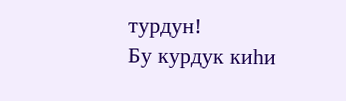турдун!
Бу курдук киһи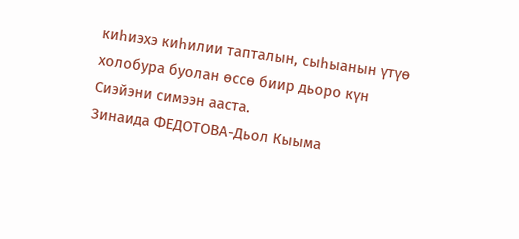киһиэхэ киһилии тапталын, сыһыанын үтүө холобура буолан өссө биир дьоро күн Сиэйэни симээн ааста.
Зинаида ФЕДОТОВА-Дьол Кыыма